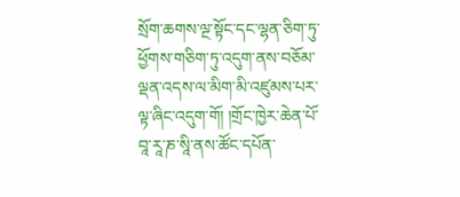སྲོག་ཆགས་ལྔ་སྟོང་དང་ལྷན་ཅིག་ཏུ་ཕྱོགས་གཅིག་ཏུ་འདུག་ནས་བཅོམ་ལྡན་འདས་ལ་མིག་མི་འཛུམས་པར་ལྟ་ཞིང་འདུག་གོ། །གྲོང་ཁྱེར་ཆེན་པོ་བཱ་རཱ་ཎ་སཱི་ནས་ཚོང་དཔོན་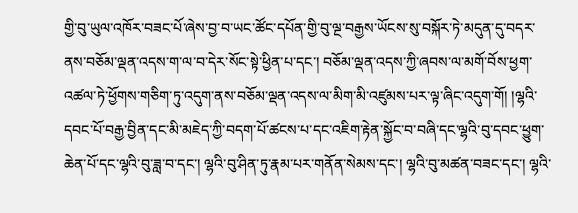གྱི་བུ་ཡུལ་འཁོར་བཟང་པོ་ཞེས་བྱ་བ་ཡང་ཚོང་དཔོན་གྱི་བུ་ལྔ་བརྒྱས་ཡོངས་སུ་བསྐོར་ཏེ་མདུན་དུ་བདར་ནས་བཅོམ་ལྡན་འདས་ག་ལ་བ་དེར་སོང་སྟེ་ཕྱིན་པ་དང་། བཅོམ་ལྡན་འདས་ཀྱི་ཞབས་ལ་མགོ་བོས་ཕྱག་འཚལ་ཏེ་ཕྱོགས་གཅིག་ཏུ་འདུག་ནས་བཅོམ་ལྡན་འདས་ལ་མིག་མི་འཛུམས་པར་ལྟ་ཞིང་འདུག་གོ། །ལྷའི་དབང་པོ་བརྒྱ་བྱིན་དང་མི་མཇེད་ཀྱི་བདག་པོ་ཚངས་པ་དང་འཇིག་རྟེན་སྐྱོང་བ་བཞི་དང་ལྷའི་བུ་དབང་ཕྱུག་ཆེན་པོ་དང་ལྷའི་བུ་ཟླ་བ་དང་། ལྷའི་བུ་ཤིན་ཏུ་རྣམ་པར་གནོན་སེམས་དང་། ལྷའི་བུ་མཚན་བཟང་དང་། ལྷའི་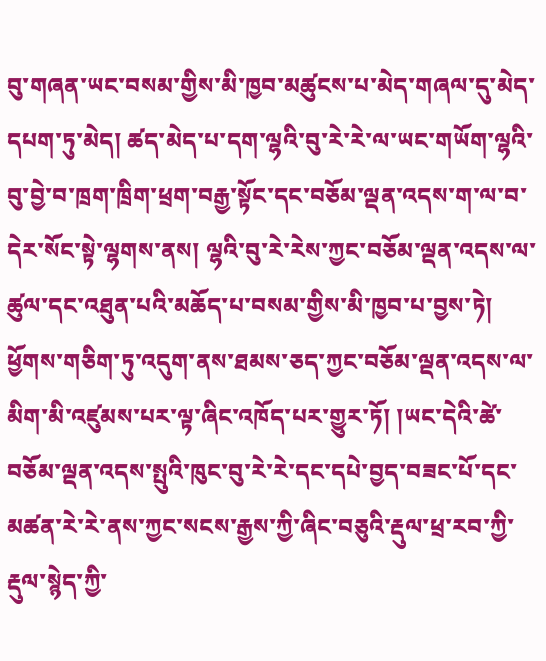བུ་གཞན་ཡང་བསམ་གྱིས་མི་ཁྱབ་མཚུངས་པ་མེད་གཞལ་དུ་མེད་དཔག་ཏུ་མེད། ཚད་མེད་པ་དག་ལྷའི་བུ་རེ་རེ་ལ་ཡང་གཡོག་ལྷའི་བུ་བྱེ་བ་ཁྲག་ཁྲིག་ཕྲག་བརྒྱ་སྟོང་དང་བཅོམ་ལྡན་འདས་ག་ལ་བ་དེར་སོང་སྟེ་ལྷགས་ནས། ལྷའི་བུ་རེ་རེས་ཀྱང་བཅོམ་ལྡན་འདས་ལ་ཚུལ་དང་འཐུན་པའི་མཆོད་པ་བསམ་གྱིས་མི་ཁྱབ་པ་བྱས་ཏེ། ཕྱོགས་གཅིག་ཏུ་འདུག་ནས་ཐམས་ཅད་ཀྱང་བཅོམ་ལྡན་འདས་ལ་མིག་མི་འཛུམས་པར་ལྟ་ཞིང་འཁོད་པར་གྱུར་ཏོ། །ཡང་དེའི་ཚེ་བཅོམ་ལྡན་འདས་སྤུའི་ཁུང་བུ་རེ་རེ་དང་དཔེ་བྱད་བཟང་པོ་དང་མཚན་རེ་རེ་ནས་ཀྱང་སངས་རྒྱས་ཀྱི་ཞིང་བཅུའི་རྡུལ་ཕྲ་རབ་ཀྱི་རྡུལ་སྙེད་ཀྱི་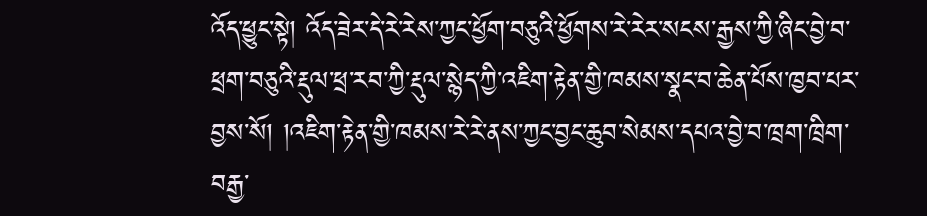འོད་ཕྱུང་སྟེ། འོད་ཟེར་དེ་རེ་རེས་ཀྱང་ཕྱོག་བཅུའི་ཕྱོགས་རེ་རེར་སངས་རྒྱས་ཀྱི་ཞིང་བྱེ་བ་ཕྲག་བཅུའི་རྡུལ་ཕྲ་རབ་ཀྱི་རྡུལ་སྙེད་ཀྱི་འཇིག་རྟེན་གྱི་ཁམས་སྣང་བ་ཆེན་པོས་ཁྱབ་པར་བྱས་སོ། །འཇིག་རྟེན་གྱི་ཁམས་རེ་རེ་ནས་ཀྱང་བྱང་ཆུབ་སེམས་དཔའ་བྱེ་བ་ཁྲག་ཁྲིག་བརྒྱ་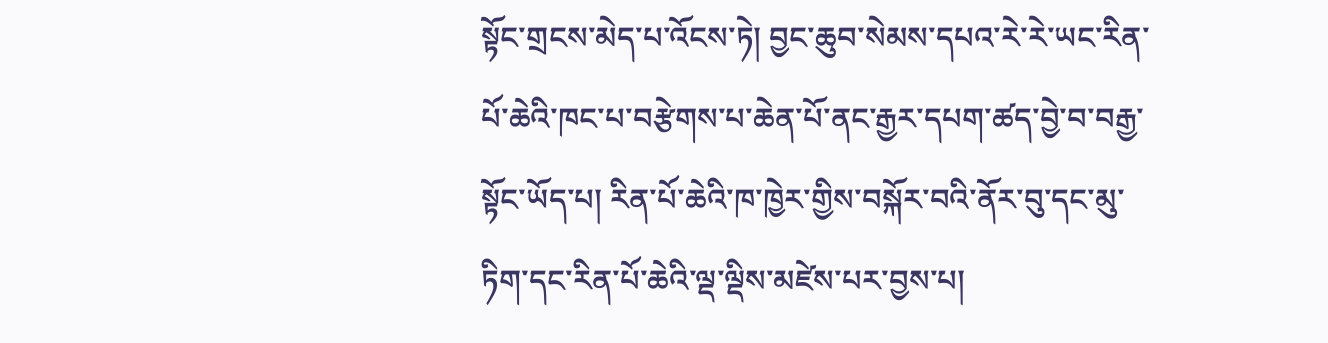སྟོང་གྲངས་མེད་པ་འོངས་ཏེ། བྱང་ཆུབ་སེམས་དཔའ་རེ་རེ་ཡང་རིན་པོ་ཆེའི་ཁང་པ་བརྩེགས་པ་ཆེན་པོ་ནང་རྒྱར་དཔག་ཚད་བྱེ་བ་བརྒྱ་སྟོང་ཡོད་པ། རིན་པོ་ཆེའི་ཁ་ཁྱེར་གྱིས་བསྐོར་བའི་ནོར་བུ་དང་མུ་ཏིག་དང་རིན་པོ་ཆེའི་ལྡ་ལྡིས་མཛེས་པར་བྱས་པ།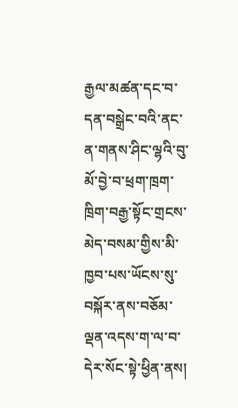རྒྱལ་མཚན་དང་བ་དན་བསྒྲེང་བའི་ནང་ན་གནས་ཤིང་ལྷའི་བུ་མོ་བྱེ་བ་ཕྲག་ཁྲག་ཁྲིག་བརྒྱ་སྟོང་གྲངས་མེད་བསམ་གྱིས་མི་ཁྱབ་པས་ཡོངས་སུ་བསྐོར་ནས་བཅོམ་ལྡན་འདས་ག་ལ་བ་དེར་སོང་སྟེ་ཕྱིན་ནས།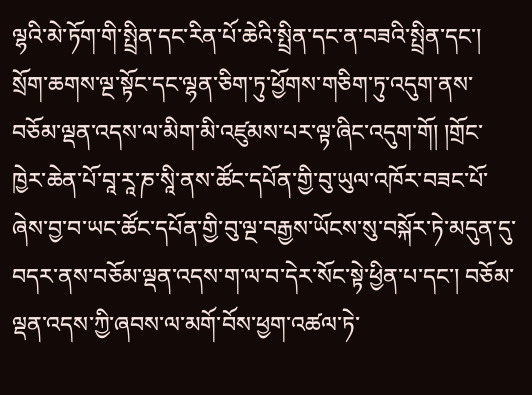ལྷའི་མེ་ཏོག་གི་སྤྲིན་དང་རིན་པོ་ཆེའི་སྤྲིན་དང་ན་བཟའི་སྤྲིན་དང་།
སྲོག་ཆགས་ལྔ་སྟོང་དང་ལྷན་ཅིག་ཏུ་ཕྱོགས་གཅིག་ཏུ་འདུག་ནས་བཅོམ་ལྡན་འདས་ལ་མིག་མི་འཛུམས་པར་ལྟ་ཞིང་འདུག་གོ། །གྲོང་ཁྱེར་ཆེན་པོ་བཱ་རཱ་ཎ་སཱི་ནས་ཚོང་དཔོན་གྱི་བུ་ཡུལ་འཁོར་བཟང་པོ་ཞེས་བྱ་བ་ཡང་ཚོང་དཔོན་གྱི་བུ་ལྔ་བརྒྱས་ཡོངས་སུ་བསྐོར་ཏེ་མདུན་དུ་བདར་ནས་བཅོམ་ལྡན་འདས་ག་ལ་བ་དེར་སོང་སྟེ་ཕྱིན་པ་དང་། བཅོམ་ལྡན་འདས་ཀྱི་ཞབས་ལ་མགོ་བོས་ཕྱག་འཚལ་ཏེ་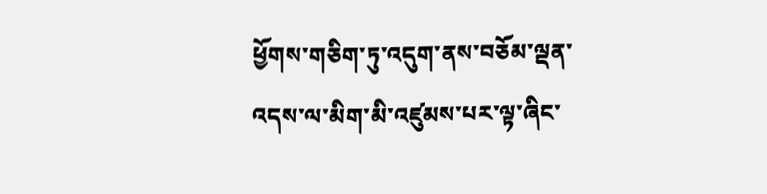ཕྱོགས་གཅིག་ཏུ་འདུག་ནས་བཅོམ་ལྡན་འདས་ལ་མིག་མི་འཛུམས་པར་ལྟ་ཞིང་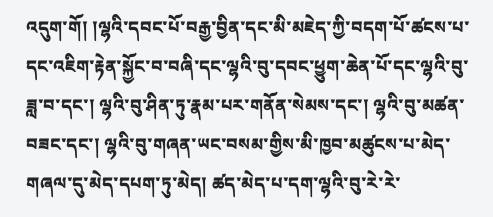འདུག་གོ། །ལྷའི་དབང་པོ་བརྒྱ་བྱིན་དང་མི་མཇེད་ཀྱི་བདག་པོ་ཚངས་པ་དང་འཇིག་རྟེན་སྐྱོང་བ་བཞི་དང་ལྷའི་བུ་དབང་ཕྱུག་ཆེན་པོ་དང་ལྷའི་བུ་ཟླ་བ་དང་། ལྷའི་བུ་ཤིན་ཏུ་རྣམ་པར་གནོན་སེམས་དང་། ལྷའི་བུ་མཚན་བཟང་དང་། ལྷའི་བུ་གཞན་ཡང་བསམ་གྱིས་མི་ཁྱབ་མཚུངས་པ་མེད་གཞལ་དུ་མེད་དཔག་ཏུ་མེད། ཚད་མེད་པ་དག་ལྷའི་བུ་རེ་རེ་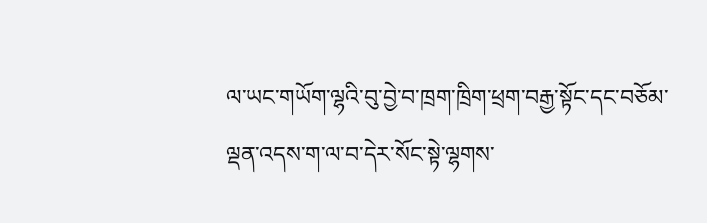ལ་ཡང་གཡོག་ལྷའི་བུ་བྱེ་བ་ཁྲག་ཁྲིག་ཕྲག་བརྒྱ་སྟོང་དང་བཅོམ་ལྡན་འདས་ག་ལ་བ་དེར་སོང་སྟེ་ལྷགས་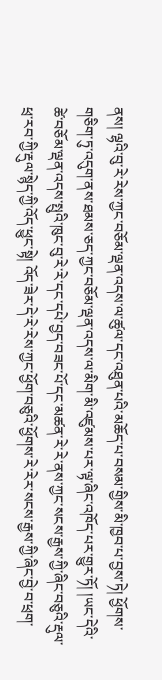ནས། ལྷའི་བུ་རེ་རེས་ཀྱང་བཅོམ་ལྡན་འདས་ལ་ཚུལ་དང་འཐུན་པའི་མཆོད་པ་བསམ་གྱིས་མི་ཁྱབ་པ་བྱས་ཏེ། ཕྱོགས་གཅིག་ཏུ་འདུག་ནས་ཐམས་ཅད་ཀྱང་བཅོམ་ལྡན་འདས་ལ་མིག་མི་འཛུམས་པར་ལྟ་ཞིང་འཁོད་པར་གྱུར་ཏོ། །ཡང་དེའི་ཚེ་བཅོམ་ལྡན་འདས་སྤུའི་ཁུང་བུ་རེ་རེ་དང་དཔེ་བྱད་བཟང་པོ་དང་མཚན་རེ་རེ་ནས་ཀྱང་སངས་རྒྱས་ཀྱི་ཞིང་བཅུའི་རྡུལ་ཕྲ་རབ་ཀྱི་རྡུལ་སྙེད་ཀྱི་འོད་ཕྱུང་སྟེ། འོད་ཟེར་དེ་རེ་རེས་ཀྱང་ཕྱོག་བཅུའི་ཕྱོགས་རེ་རེར་སངས་རྒྱས་ཀྱི་ཞིང་བྱེ་བ་ཕྲག་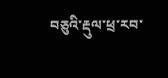བཅུའི་རྡུལ་ཕྲ་རབ་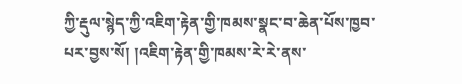ཀྱི་རྡུལ་སྙེད་ཀྱི་འཇིག་རྟེན་གྱི་ཁམས་སྣང་བ་ཆེན་པོས་ཁྱབ་པར་བྱས་སོ། །འཇིག་རྟེན་གྱི་ཁམས་རེ་རེ་ནས་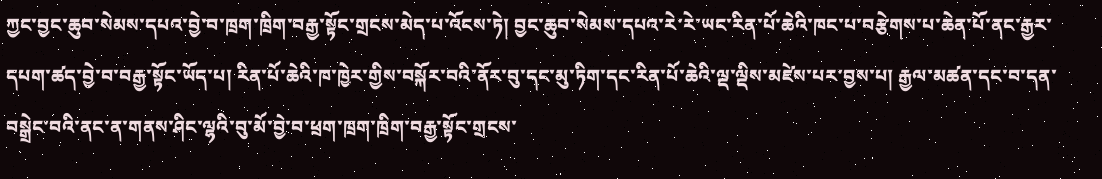ཀྱང་བྱང་ཆུབ་སེམས་དཔའ་བྱེ་བ་ཁྲག་ཁྲིག་བརྒྱ་སྟོང་གྲངས་མེད་པ་འོངས་ཏེ། བྱང་ཆུབ་སེམས་དཔའ་རེ་རེ་ཡང་རིན་པོ་ཆེའི་ཁང་པ་བརྩེགས་པ་ཆེན་པོ་ནང་རྒྱར་དཔག་ཚད་བྱེ་བ་བརྒྱ་སྟོང་ཡོད་པ། རིན་པོ་ཆེའི་ཁ་ཁྱེར་གྱིས་བསྐོར་བའི་ནོར་བུ་དང་མུ་ཏིག་དང་རིན་པོ་ཆེའི་ལྡ་ལྡིས་མཛེས་པར་བྱས་པ། རྒྱལ་མཚན་དང་བ་དན་བསྒྲེང་བའི་ནང་ན་གནས་ཤིང་ལྷའི་བུ་མོ་བྱེ་བ་ཕྲག་ཁྲག་ཁྲིག་བརྒྱ་སྟོང་གྲངས་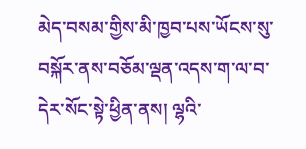མེད་བསམ་གྱིས་མི་ཁྱབ་པས་ཡོངས་སུ་བསྐོར་ནས་བཅོམ་ལྡན་འདས་ག་ལ་བ་དེར་སོང་སྟེ་ཕྱིན་ནས། ལྷའི་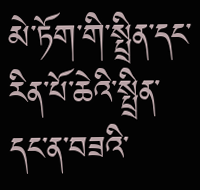མེ་ཏོག་གི་སྤྲིན་དང་རིན་པོ་ཆེའི་སྤྲིན་དང་ན་བཟའི་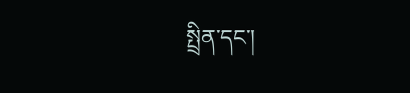སྤྲིན་དང་།